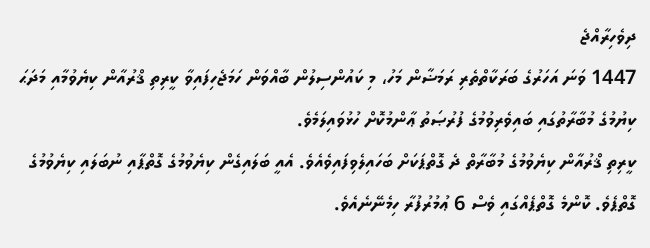ދިވެހިރާއްޖެ
1447 ވަނަ އަހަރުގެ ބަރަކާތްތެރި ރަމަޟާން މަހު، މި ކައުންސިލުން ބާއްވަން ހަމަޖެހިފައިވާ ކީރިތި ޤްރުއާން ކިޔެވުމާއި މަދަޙަ ކިޔުމުގެ މުބާރާތުގައި ބައިވެރިވުމުގެ ފުރުޞަތު ޢާންމުކޮށް ހުޅުވައިލަމެވެ.
ކީރިތި ޤްރުއާން ކިޔެވުމުގެ މުބާރާތް ދެ ގޮތްޕަކަށް ބަހައިލެވިފައިވެއެވެ. އެއީ ބަލައިގެން ކިޔެވުމުގެ ގޮތްޕާއި ނުބަލައި ކިޔެވުމުގެ ގޮތްޕެވެ. ކޮންމެ ގޮތްޕެއްގައި ވެސް 6 ޢުމުރުފުރާ ހިމެނޭނެއެވެ.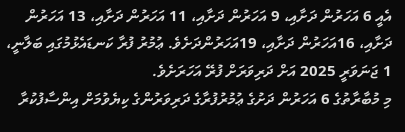އެއީ 6 އަހަރުން ދަށާއި، 9 އަހަރުން ދަށާއި، 11 އަހަރުން ދަށާއި، 13 އަހަރުން ދަށާއި، 16އަހަރުން ދަށާއި، 19އަހަރުންދަށެވެ. ޢުމުރު ފުރާ ކަނޑައެޅުމުގައި ބަލާނީ، 1 ޖަނަވަރީ 2025 އަށް ދަރިވަރަށް ފުރޭ އަހަރަށެވެ.
މި މުބާރާތުގެ 6 އަހަރުން ދަށުގެ ޢުމުރުފުރާގެ ދަރިވަރުންގެ ކިޔެވުމަށް އިންސާފުކުރާ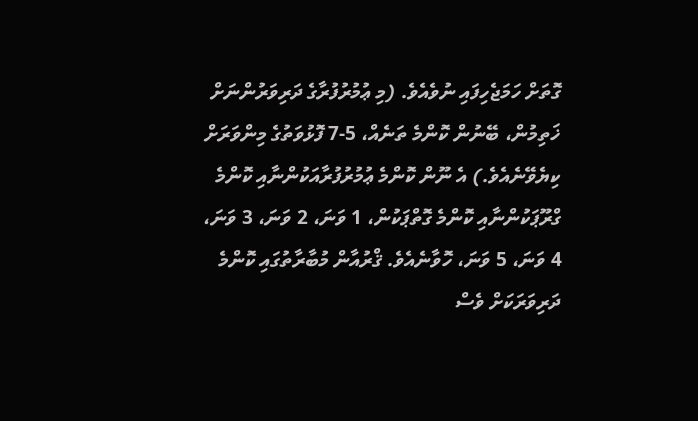ގޮތަށް ހަމަޖެހިފައި ނުވެއެވެ. (މި ޢުމުރުފުރާގެ ދަރިވަރުންނަށް ޚަތިމުން، ބޭނުން ކޮންމެ ތަނެއް، 5-7 ފޮޅުވަތުގެ މިންވަރަށް ކިޔެވޭނެއެވެ.) އެ ނޫން ކޮންމެ ޢުމުރުފުރާއަކުންނާއި ކޮންމެ ގްރޫޕަކުންނާއި ކޮންމެ ގޮތްޕަކުން، 1 ވަނަ، 2 ވަނަ، 3 ވަނަ، 4 ވަނަ، 5 ވަނަ، ހޮވާނެއެވެ. ޤްރުއާން މުބާރާތުގައި ކޮންމެ ދަރިވަރަކަށް ވެސް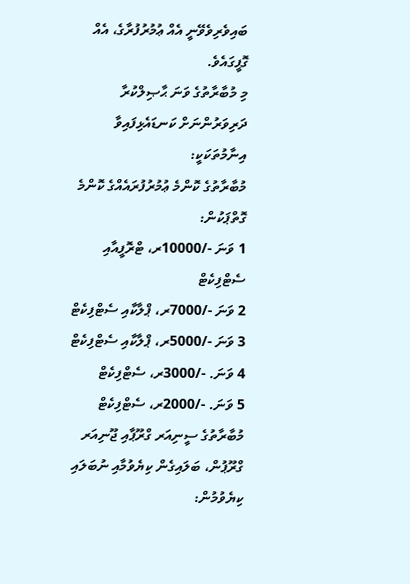ބައިވެރިވެވޭނީ އެއް ޢުމުރުފުރާގެ، އެއް ގޮފީގައެވެ.
މި މުބާރާތުގެ ވަނަ ޙާޞިލްކުރާ ދަރިވަރުންނަށް ކަނޑައެޅިފައިވާ އިނާމުތަކަކީ:
މުބާރާތުގެ ކޮންމެ ޢުމުރުފުރައެއްގެ ކޮންމެ ގޮތްޕަކުން:
1 ވަނަ -/10000ރ، ޓްރޮފީއާއި ސެޓްފިކެޓް
2 ވަނަ -/7000ރ، ޕްލާކާއި ސެޓްފިކެޓް
3 ވަނަ -/5000ރ، ޕްލާކާއި ސެޓްފިކެޓް
4 ވަނަ. -/3000ރ، ސެޓްފިކެޓް
5 ވަނަ. -/2000ރ، ސެޓްފިކެޓް
މުބާރާތުގެ ސީނިއަރ ގްރޫޕާއި ޖޫނިއަރ ގްރޫޕުން، ބަލައިގެން ކިޔެވުމާއި ނުބަލައި ކިޔެވުމުން: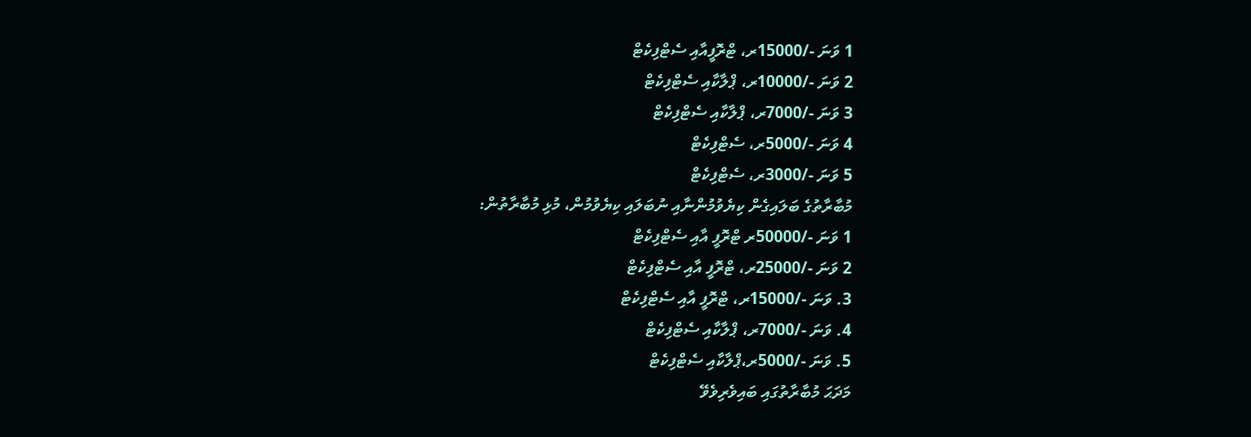1 ވަނަ -/15000ރ، ޓްރޮފީއާއި ސެޓްފިކެޓް
2 ވަނަ -/10000ރ، ޕްލާކާއި ސެޓްފިކެޓް
3 ވަނަ -/7000ރ، ޕްލާކާއި ސެޓްފިކެޓް
4 ވަނަ -/5000ރ، ސެޓްފިކެޓް
5 ވަނަ -/3000ރ، ސެޓްފިކެޓް
މުބާރާތުގެ ބަލައިގެން ކިޔެވުމުންނާއި ނުބަލައި ކިޔެވުމުން، މުޅި މުބާރާތުން:
1 ވަނަ -/50000ރ ޓްރޮފީ އާއި ސެޓްފިކެޓް
2 ވަނަ -/25000ރ، ޓްރޮފީ އާއި ސެޓްފިކެޓް
3. ވަނަ -/15000ރ، ޓްރޮފީ އާއި ސެޓްފިކެޓް
4. ވަނަ -/7000ރ، ޕްލާކާއި ސެޓްފިކެޓް
5. ވަނަ -/5000ރ،ޕްލާކާއި ސެޓްފިކެޓް
މަދަޙަ މުބާރާތުގައި ބައިވެރިވެވޭ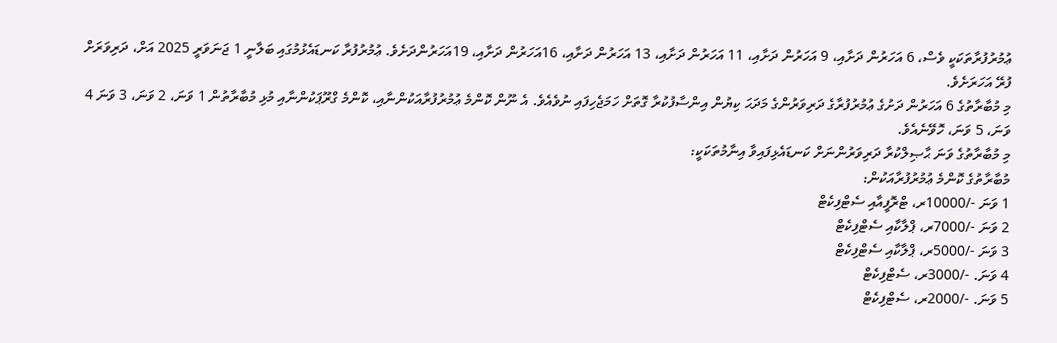ޢުމުރުފުރާތަކަކީ ވެސް، 6 އަހަރުން ދަށާއި، 9 އަހަރުން ދަށާއި، 11 އަހަރުން ދަށާއި، 13 އަހަރުން ދަށާއި، 16އަހަރުން ދަށާއި، 19އަހަރުންދަށެވެ. ޢުމުރުފުރާ ކަނޑައެޅުމުގައި ބަލާނީ 1 ޖަނަވަރީ 2025 އަށް، ދަރިވަރަށް ފުރޭ އަހަރަށެވެ.
މި މުބާރާތުގެ 6 އަހަރުން ދަށުގެ ޢުމުރުފުރާގެ ދަރިވަރުންގެ މަދަޙަ ކިޔުން އިންސާފުކުރާ ގޮތަށް ހަމަޖެހިފައި ނުވެއެވެ. އެ ނޫން ކޮންމެ ޢުމުރުފުރާއަކުންނާއި، ކޮންމެ ގްރޫޕަކުންނާއި މުޅި މުބާރާތުން 1 ވަނަ، 2 ވަނަ، 3 ވަނަ 4 ވަނަ، 5 ވަނަ، ހޮވޭނެއެވެ.
މި މުބާރާތުގެ ވަނަ ޙާޞިލްކުރާ ދަރިވަރުންނަށް ކަނޑައެޅިފައިވާ އިނާމުތަކަކީ:
މުބާރާތުގެ ކޮންމެ ޢުމުރުފުރާއަކުން:
1 ވަނަ -/10000ރ، ޓްރޮފީއާއި ސެޓްފިކެޓް
2 ވަނަ -/7000ރ، ޕްލާކާއި ސެޓްފިކެޓް
3 ވަނަ -/5000ރ، ޕްލާކާއި ސެޓްފިކެޓް
4 ވަނަ. -/3000ރ، ސެޓްފިކެޓް
5 ވަނަ. -/2000ރ، ސެޓްފިކެޓް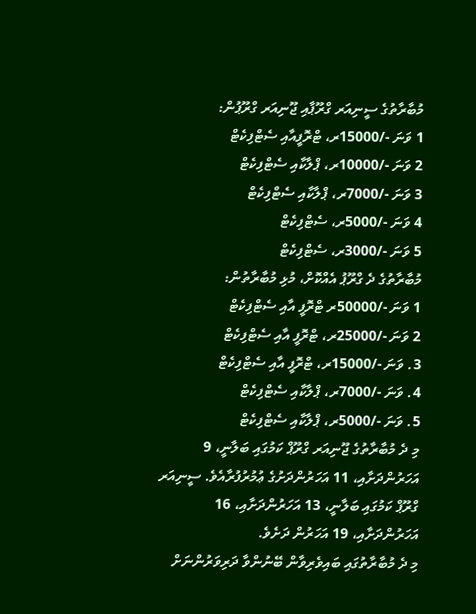މުބާރާތުގެ ސީނިއަރ ގްރޫޕާއި ޖޫނިއަރ ގްރޫޕުން:
1 ވަނަ -/15000ރ، ޓްރޮފީއާއި ސެޓްފިކެޓް
2 ވަނަ -/10000ރ، ޕްލާކާއި ސެޓްފިކެޓް
3 ވަނަ -/7000ރ، ޕްލާކާއި ސެޓްފިކެޓް
4 ވަނަ -/5000ރ، ސެޓްފިކެޓް
5 ވަނަ -/3000ރ، ސެޓްފިކެޓް
މުބާރާތުގެ ދެ ގްރޫޕު އެއްކޮށް، މުޅި މުބާރާތުން:
1 ވަނަ -/50000ރ ޓްރޮފީ އާއި ސެޓްފިކެޓް
2 ވަނަ -/25000ރ، ޓްރޮފީ އާއި ސެޓްފިކެޓް
3. ވަނަ -/15000ރ، ޓްރޮފީ އާއި ސެޓްފިކެޓް
4. ވަނަ -/7000ރ، ޕްލާކާއި ސެޓްފިކެޓް
5. ވަނަ -/5000ރ، ޕްލާކާއި ސެޓްފިކެޓް
މި ދެ މުބާރާތުގެ ޖޫނިއަރ ގްރޫޕް ކަމުގައި ބަލާނީ، 9 އަހަރުންދަށާއި، 11 އަހަރުންދަށުގެ ޢުމުރުފުރާއެވެ. ސީނިއަރ ގްރޫޕް ކަމުގައި ބަލާނީ، 13 އަހަރުންދަށާއި، 16 އަހަރުންދަށާއި، 19 އަހަރުން ދަށެވެ.
މި ދެ މުބާރާތުގައި ބައިވެރިވާން ބޭނުންވާ ދަރިވަރުންނަށް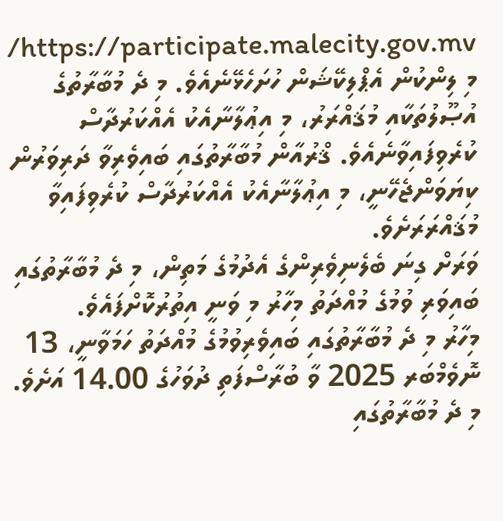https://participate.malecity.gov.mv/ މި ލިންކުން އެޕްލިކޭޝަން ހުށަހެޅޭނެއެވެ. މި ދެ މުބާރާތުގެ އުޞޫލުތަކާއި މުޤައްރަރު، މި އިޢުލާނާއެކު އެއްކަރުދާސް ކުރެވިފައިވާނެއެވެ. ޤްރުއާން މުބާރާތުގައި ބައިވެރިވާ ދަރިވަރުން ކިޔަވަންޖެހޭނީ، މި އިޢުލާނާއެކު އެއްކަރުދާސް ކުރެވިފައިވާ މުޤައްރަރަށެވެ.
ވަރަށް ގިނަ ބެލެނިވެރިންގެ އެދުމުގެ މަތިން، މި ދެ މުބާރާތުގައި ބައިވަރި ވުމުގެ މުއްދަތު މިހާރު މި ވަނީ އިތުރުކޮށްފައެވެ.
މިހާރު މި ދެ މުބާރާތުގައި ބައިވެރިވުމުގެ މުއްދަތު ހަމަވާނީ، 13 ނޮވެމްބަރ 2025 ވާ ބުރާސްފަތި ދުވަހުގެ 14.00 އަށެވެ.
މި ދެ މުބާރާތުގައި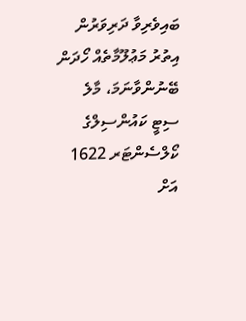ބައިވެރިވާ ދަރިވަރުން އިތުރު މަޢުލޫމާތެއް ހޯދަން ބޭނުންވާނަމަ، މާލެ ސިޓީ ކައުންސިލްގެ ކޯލްސެންޓަރ 1622 އަށް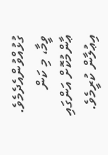ގުޅުއްވުންއެދެމެވެ.
ވީމާ، މި ކަން ޢާންމުކޮށް އަންގައި އިޢުލާން ކުރީމެވެ.